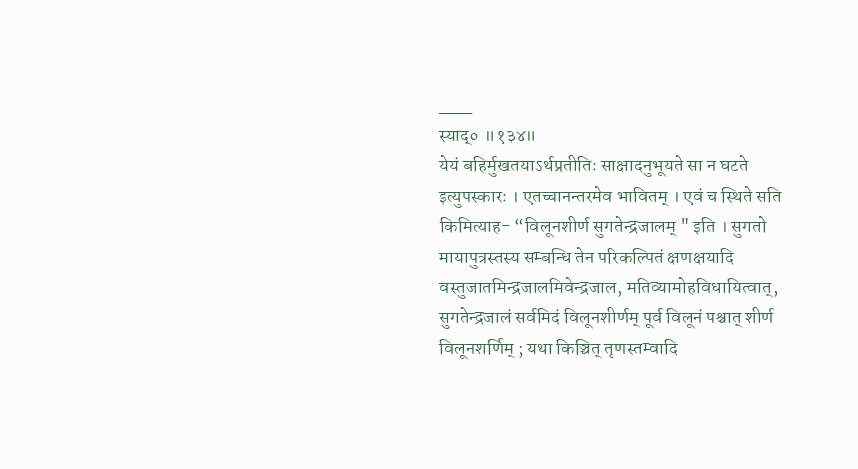___
स्याद्० ॥१३४॥
येयं बहिर्मुखतयाऽर्थप्रतीतिः साक्षादनुभूयते सा न घटते इत्युपस्कारः । एतच्चानन्तरमेव भावितम् । एवं च स्थिते सति किमित्याह- “विलूनशीर्ण सुगतेन्द्रजालम् " इति । सुगतो मायापुत्रस्तस्य सम्बन्धि तेन परिकल्पितं क्षणक्षयादि वस्तुजातमिन्द्रजालमिवेन्द्रजाल, मतिव्यामोहविधायित्वात्, सुगतेन्द्रजालं सर्वमिदं विलूनशीर्णम् पूर्व विलूनं पश्चात् शीर्ण विलूनशर्णिम् ; यथा किञ्चित् तृणस्तम्वादि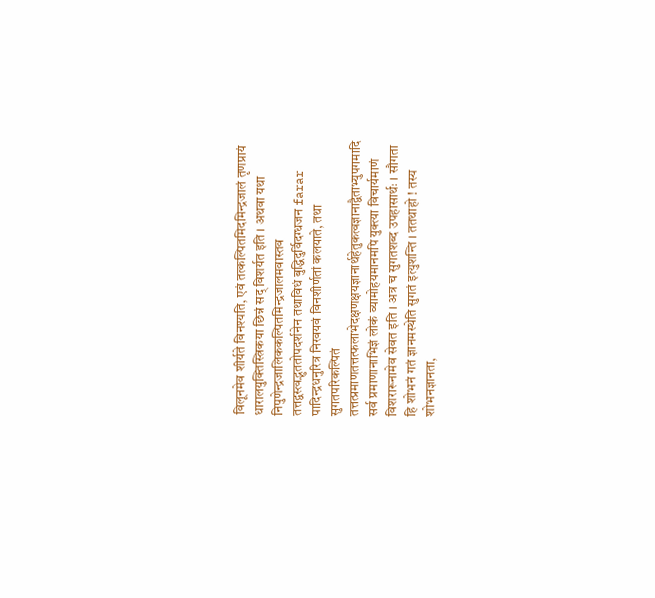विलूनमेव शीर्यते विनश्यति, एवं तत्कल्पितमिदमिन्द्रजालं तृणप्रायं धारालयुक्तिस्त्रिकया छिन्नं सद् विशर्यत इति । अथवा यथा निपुणेन्द्रजालिककल्पितमिन्द्रजालमवास्तव तत्तद्वस्त्वद्भुततोपदर्शनेन तथाविधं बुद्धिदुर्विदग्धजन farar पादिन्द्रधनुरित्र निरवयवं विनशीर्णतां कलयाते, तथा सुगतपरिकल्पितं तत्तत्प्रमाणतत्तत्फलाभेदक्षणक्षयज्ञानार्थहेतुकत्वज्ञानाद्वैताभ्युपगमादि सर्व प्रमाणानाभिज्ञं लोकं व्यामोहयमानमपि युक्त्या विचार्यमाणं विशरारूनामेव सेवत इति । अत्र च सुगतशब्द उपहासार्थः । सौगता हि शोभनं गतं ज्ञानमस्थेति सुगतं इत्युशन्ति । ततथाहो ! तस्य शोभनज्ञानता,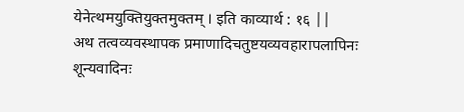येनेत्थमयुक्तियुक्तमुक्तम् । इति काव्यार्थ : १६ ||
अथ तत्वव्यवस्थापक प्रमाणादिचतुष्टयव्यवहारापलापिनः शून्यवादिनः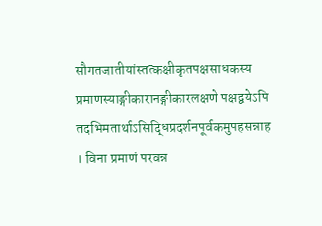सौगतजातीयांस्तत्कक्षीकृतपक्षसाधकस्य प्रमाणस्याङ्गीकारानङ्गीकारलक्षणे पक्षद्वयेऽपि तदभिमतार्थाऽसिद्धिप्रदर्शनपूर्वकमुपहसन्नाह । विना प्रमाणं परवन्न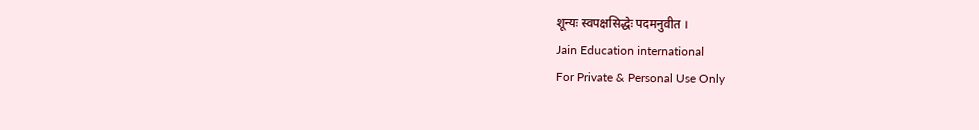शून्यः स्वपक्षसिद्धेः पदमनुवीत ।
Jain Education international
For Private & Personal Use Only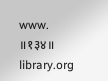www.
॥१३४॥
library.org